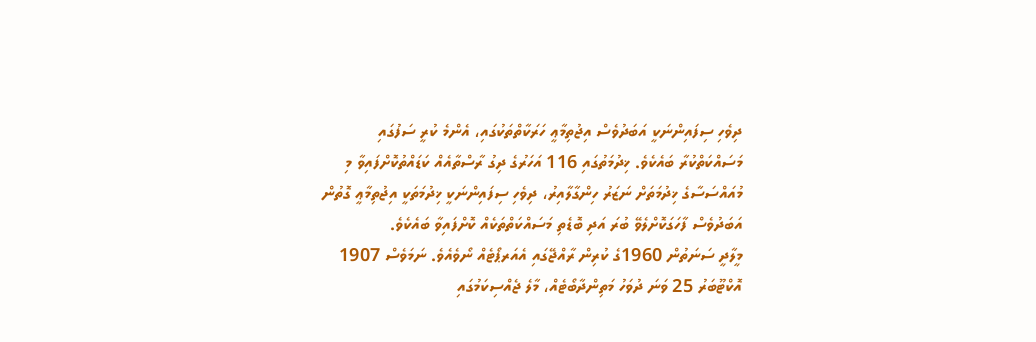ދިވެހި ސިފައިންނަކީ އަބަދުވެސް އިޖުތިމާޢީ ހަރަކާތްތަކުގައި، އެންމެ ކުރީ ސަފުގައި މަސައްކަތްކުރާ ބައެކެވެ. ޚިދުމަތުގައި 116 އަހަރުގެ ދިގު ރާސްތާއެއް ކަޑައްތުކޮށްފައިވާ މި މުއައްސަސާގެ ޚިދުމަތަށް ނަޒަރު ހިންގާލާއިރު، ދިވެހި ސިފައިންނަކީ ޚިދުމަތަކީ އިޖުތިމާޢީ ގޮތުން އަބަދުވެސް ފާހަގަކޮށްލެވޭ ބުރަ އަދި ބޮޑެތި މަސައްކަތްތަކެއް ކޮށްފައިވާ ބައެކެވެ.
މީލާދީ ސަނަތުން 1960ގެ ކުރިން ރާއްޖޭގައި އެއަރޕޯޓެއް ނޯވެއެވެ. ނަމަވެސް 1907 އޮކްޓޫބަރު 25 ވަނަ ދުވަހު މަތިންދާބޯޓެއް، މާލެ ޖެއްސިކަމުގައި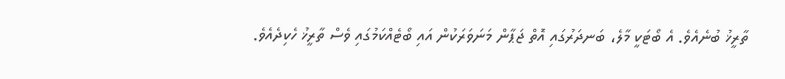ތާރީޚު ބުނެއެވެ. އެ ބޯޓަކީ މާލެ، ބަނދަރުގައި އޮތް ޖަޕާން މަނަވަރަކުން އައި ބޯޓެއްކަމުގައި ވެސް ތާރީޚު ހެކިދެއެވެ.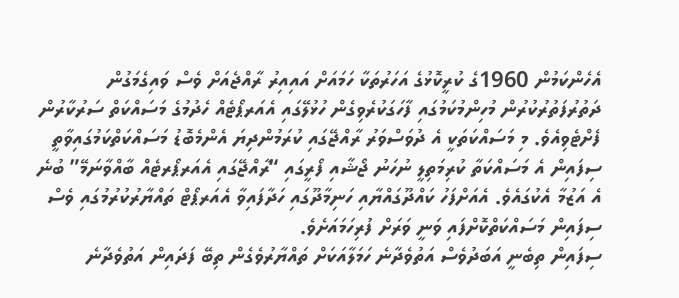އެހެންކަމުން 1960ގެ ކުރީކޮޅުގެ އަހަރުތަކާ ހަމައަށް އައިއިރު ރާއްޖެއަށް ވެސް ވައިގެމަގުން ދަތުރުފަތުރުކުރުން މުހިންމުކަމުގައި ފާހަގަކުރެވިގެން ހުޅުލޭގައި އެއަރޕޯޓެއް ހެދުމުގެ މަސައްކަތް ސަރުކާރުން ފެށްޓެވިއެވެ. މި މަސައްކަތަކީ އެ ދުވަސްވަރު ރާއްޖޭގައި ކުރަމުންދިޔަ އެންމެބޮޑު މަސައްކަތްކަމުގައިވާތީ ސިފައިން އެ މަސައްކަތާ ކުރިމަތިލީ ނުހަނު ޖޯޝާއި ފޯރީގައި “ރާއްޖޭގައި އެއަރޕޯރޓެއް ބާއްވާނަމޭ” ބުނެ އެ އަޒުމާ އެކުގައެވެ. އެއަށްފަހު ކައްދޫގައްޔާއި ހަނިމާދޫގައި ހަދާފައިވާ އެއަރޕޯޓް ތައްޔާރުކުރުމުގައި ވެސް ސިފައިން މަސައްކަތްކޮށްފައި ވަނީ ވަރަށް ފުރިހަމައަށެވެ.
ސިފައިން ތިބެނީ އަބަދުވެސް އަތުވެދާނެ ހަމަލާއަކަށް ތައްޔާރުވެގެން ތިބޭ ފަދައިން އަތުވެދާނެ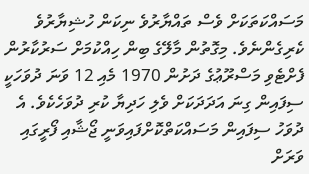މަސައްކަތަކަށް ވެސް ތައްޔާރުވެ ނިކަން ހުޝިޔާރުވެ ކެރިގެންނެވެ. މިގޮތުން މާލޭގެ ބިން ހިއްކުމަށް ސަރުކާރުން ފެށްޓެވި މަސްރޫޢުގެ ދަށުން 1970 މެއި 12 ވަނަ ދުވަހަކީ ސިފައިން ގިނަ އަދަދަކަށް ވެލި ހަދިޔާ ކުރި ދުވަހެކެވެ. އެ ދުވަހު ސިފައިން މަސައްކަތްކޮށްފައިވަނީ ޖޯޝާއި ފޯރީގައި ވަރަށް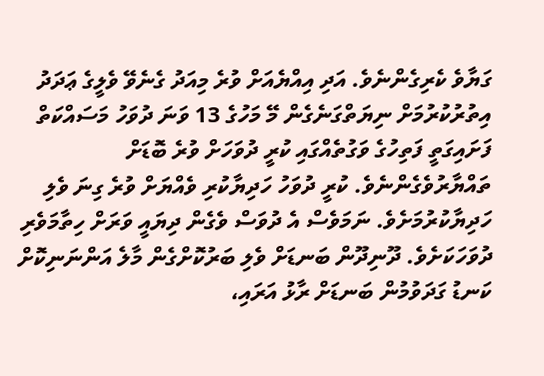ގަޔާވެ ކެރިގެންނެވެ. އަދި އިއްޔެއަށް ވުރެ މިއަދު ގެނެވޭ ވެލީގެ ޢަދަދު އިތުރުކުރުމަށް ނިޔަތްގަނެގެން މޭ މަހުގެ 13 ވަނަ ދުވަހު މަސައްކަތް ފަށައިގަތީ ފަތިހުގެ ވަގުތެއްގައި ކުރީ ދުވަހަށް ވުރެ ބޮޑަށް ތައްޔާރުވެގެންނެވެ. ކުރީ ދުވަހު ހަދިޔާކުރި ވެއްޔަށް ވުރެ ގިނަ ވެލި ހަދިޔާކުރުމަށެވެ. ނަމަވެސް އެ ދުވަސް ވެގެން ދިޔައީ ވަރަށް ހިތާމަވެރި ދުވަހަކަށެވެ. ދޫނިދޫން ބަނޑަށް ވެލި ބަރުކޮށްގެން މާލެ އަންނަނިކޮށް ކަނޑު ގަދަވުމުން ބަނޑަށް ރާޅު އަރައި،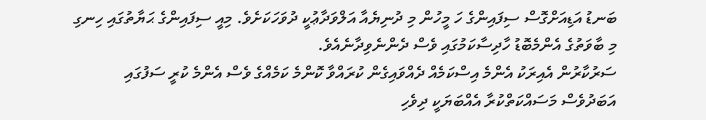ބަނޑު އަޑިއަށްގޮސް ސިފައިންގެ ހަ މީހުން މި ދުނިޔެއާ އަލްވަދާޢުކީ ދުވަހަކަށެވެ. މިއީ ސިފައިންގެ ޙަޔާތުގައި ހިނގި މި ބާވަތުގެ އެންމެބޮޑު ހާދިސާކަމުގައި ވެސް ދެންނެވިދާނެއެވެ.
ސަރުކާރުން އެއިރަކު އެންމެ އިސްކަމެއް ދެއްވައިގެން ކުރައްވާ ކޮންމެ ކަމެއްގެ ވެސް އެންމެ ކުރީ ސަފުގައި އަބަދުވެސް މަސައްކަތްކުރާ އެއްބަޔަކީ ދިވެހި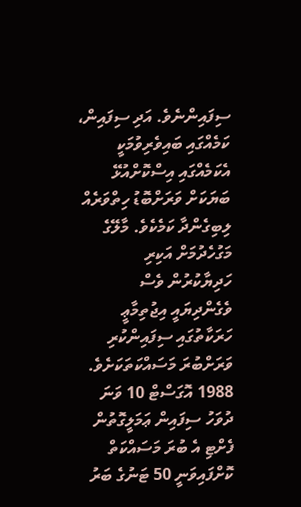ސިފައިންނެވެ. އަދި ސިފައިން، ކަމެއްގައި ބައިވެރިވުމަކީ އެކަމެއްގައި އިސްކޮށްއުޅޭ ބަޔަކަށް ވަރަށްބޮޑު ހިތްވަރެއް ލިބިގެންދާ ކަމެކެވެ. މާލޭގެ މަގުހެދުމަށް އަކިރި ހަދިޔާކުރުން ވެސް ވެގެންދިޔައީ އިޖުތިމާޢީ ހަރަކާތުގައި ސިފައިންކުރި ވަރަށްބުރަ މަސައްކަތަކަށެވެ. 1988 އޮގަސްޓް 10 ވަނަ ދުވަހު ސިފައިން ޢަމަލީގޮތުން ފެށްޓި އެ ބުރަ މަސައްކަތް ކޮށްފައިވަނީ 50 ޓަނުގެ ބަރު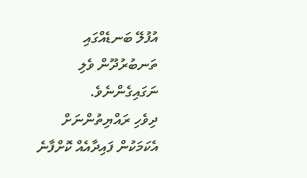އުފުލޭ ބަނޑެއްގައި ތަނބުރުދޫން ވެލި ނަގައިގެންނެވެ.
ދިވެހި ރައްޔިތުންނަށް އެކަމަކުން ފައިދާއެއް ކޮށްފާނެ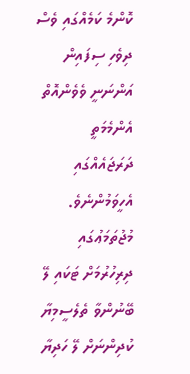ކޮންމެ ކަމެއްގައި ވެސް ދިވެހި ސިފައިން އަންނަނީ ވެވެންއޮތް އެންމެމަތީ ދަރަޖައެއްގައި އެހީވަމުންނެވެ. މުޖުތަމަޢުގައި ދިރިހުރުމަށް ޓަކައި ލޭ ބޭނުންވާ ތެލެސީމިޔާ ކުދިންނަށް ލޭ ހަދިޔާ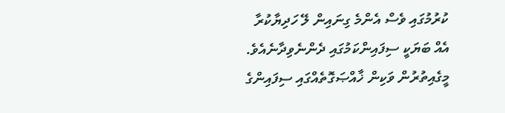ކުރުމުގައި ވެސް އެންމެ ގިނައިން ލޭ ހަދިޔާކުރާ އެއް ބަޔަކީ ސިފައިންކަމުގައި ދެންނެވިދާނެއެވެ. މީގެއިތުރުން ވަކިން ޚާއްޞަގޮތެއްގައި ސިފައިންގެ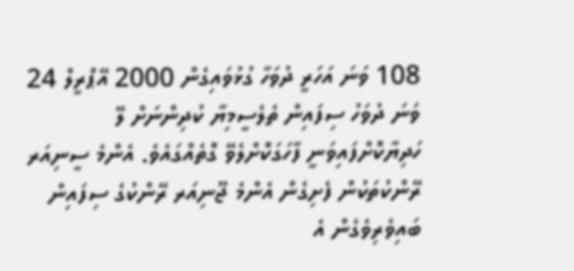108 ވަނަ އަހަރީ ދުވަހާ ގުޅުވައިގެން 2000 އޭޕްރީލް 24 ވަނަ ދުވަހު ސިފައިން ތެލެސީމިޔާ ކުދިންނަށް ލޭ ހަދިޔާކޮށްފައިވަނީ ފާހަގަކޮށްލެވޭ ގޮތެއްގައެވެ. އެންމެ ސީނިއަރ ރޭންކުތަކުން ފެށިގެން އެންމެ ޖޫނިއަރ ރޭންކުގެ ސިފައިން ބައިވެރިވެގެން އެ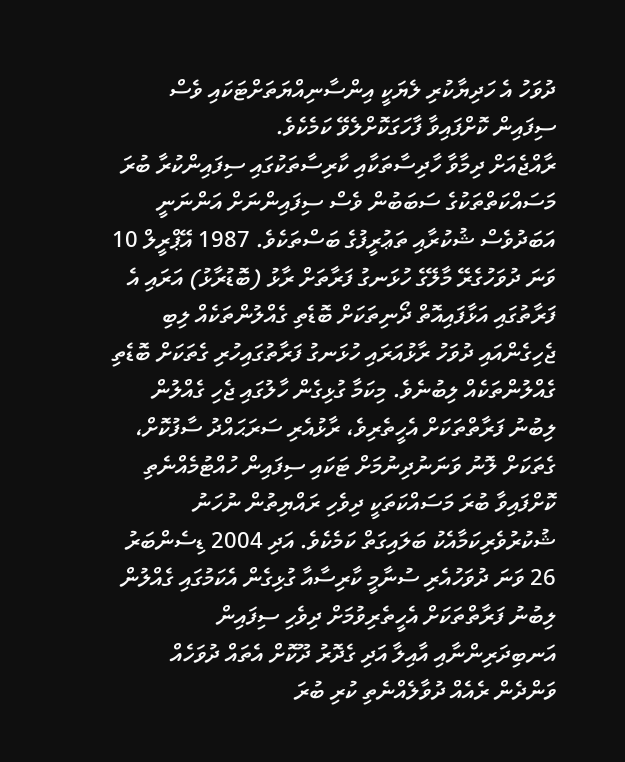ދުވަހު އެ ހަދިޔާކުރި ލެޔަކީ އިންސާނިއްޔަތަށްޓަކައި ވެސް ސިފައިން ކޮށްފައިވާ ފާހަގަކޮށްލެވޭ ކަމެކެވެ.
ރާއްޖެއަށް ދިމާވާ ހާދިސާތަކާއި ކާރިސާތަކުގައި ސިފައިންކުރާ ބުރަ މަސައްކަތްތަކުގެ ސަބަބުން ވެސް ސިފައިންނަށް އަންނަނީ އަބަދުވެސް ޝުކުރާއި ތަޢުރީފުގެ ބަސްތަކެވެ. 1987 އޭޕްރީލް 10 ވަނަ ދުވަހުގެރޭ މާލޭގެ ހުޅަނގު ފަރާތަށް ރާޅު (ބޮޑުރާޅު) އަރައި އެ ފަރާތުގައި އަޅާފައިއޮތް ދޯނިތަކަށް ބޮޑެތި ގެއްލުންތަކެއް ލިބި ޖެހިގެންއައި ދުވަހު ރާޅުއަރައި ހުޅަނގު ފަރާތުގައިހުރި ގެތަކަށް ބޮޑެތި ގެއްލުންތަކެއް ލިބުނެވެ. މިކަމާ ގުޅިގެން ހާލުގައި ޖެހި ގެއްލުން ލިބުނު ފަރާތްތަކަށް އެހީތެރިވެ، ރާޅުއެރި ސަރަޙައްދު ސާފުކޮށް، ގެތަކަށް ލޮނު ވަނަނުދިނުމަށް ޓަކައި ސިފައިން ހުއްޓުމެއްނެތި ކޮށްފައިވާ ބުރަ މަސައްކަތަކީ ދިވެހި ރައްޔިތުން ނުހަނު ޝުކުރުވެރިކަމާއެކު ބަލައިގަތް ކަމެކެވެ. އަދި 2004 ޑިސެންބަރު 26 ވަނަ ދުވަހުއެރި ސުނާމީ ކާރިސާއާ ގުޅިގެން އެކަމުގައި ގެއްލުން ލިބުނު ފަރާތްތަކަށް އެހީތެރިވުމަށް ދިވެހި ސިފައިން އަނބިދަރިންނާއި އާއިލާ އަދި ގެދޮރު ދޫކޮށް އެތައް ދުވަހެއް ވަންދެން ރެއެއް ދުވާލެއްނެތި ކުރި ބުރަ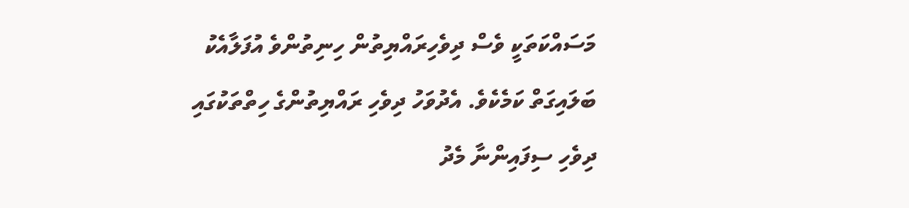މަސައްކަތަކީ ވެސް ދިވެހިރައްޔިތުން ހިނިތުންވެ އުފަލާއެކު ބަލައިގަތް ކަމެކެވެ. އެދުވަހު ދިވެހި ރައްޔިތުންގެ ހިތްތަކުގައި ދިވެހި ސިފައިންނާ މެދު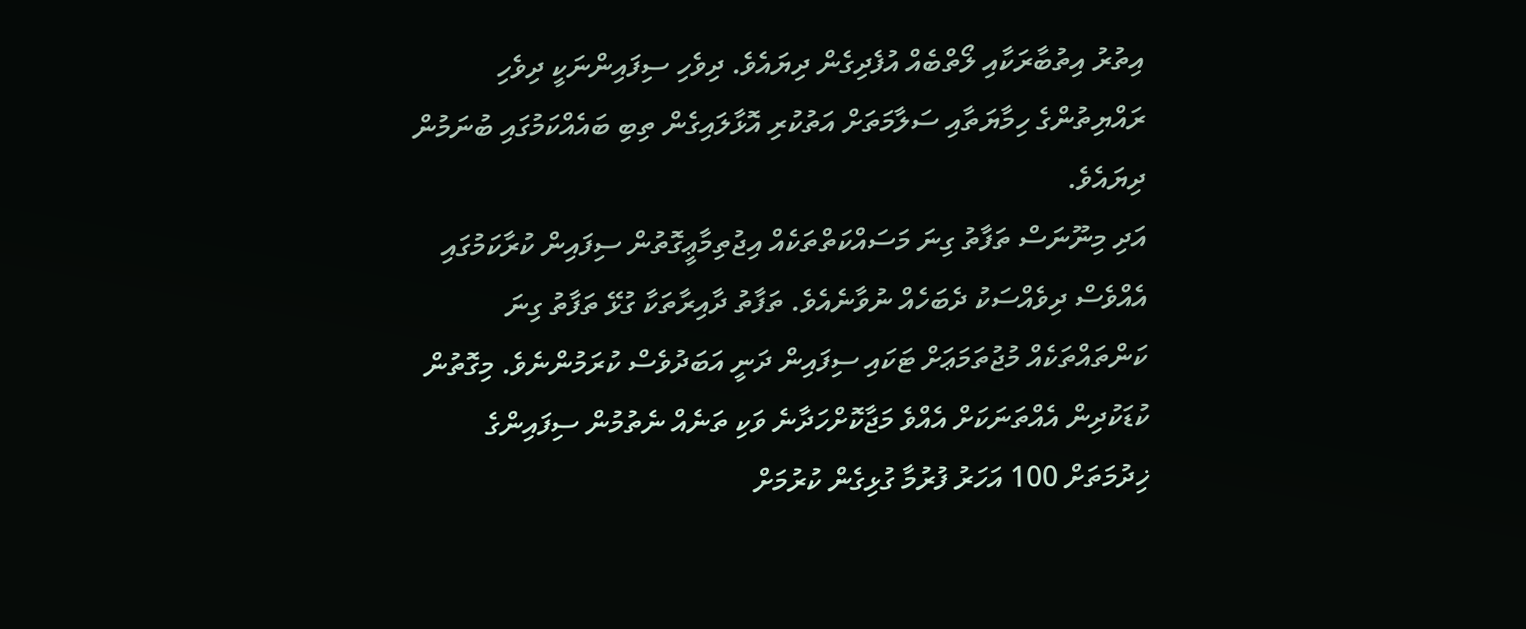އިތުރު އިތުބާރަކާއި ލޯތްބެއް އުފެދިގެން ދިޔައެވެ. ދިވެހި ސިފައިންނަކީ ދިވެހި ރައްޔިތުންގެ ހިމާޔަތާއި ސަލާމަތަށް އަތުކުރި އޮޅާލައިގެން ތިބި ބައެއްކަމުގައި ބުނަމުން ދިޔައެވެ.
އަދި މިނޫނަސް ތަފާތު ގިނަ މަސައްކަތްތަކެއް އިޖުތިމާޢީގޮތުން ސިފައިން ކުރާކަމުގައި އެއްވެސް ދިވެއްސަކު ދެބަހެއް ނުވާނެއެވެ. ތަފާތު ދާއިރާތަކާ ގުޅޭ ތަފާތު ގިނަ ކަންތައްތަކެއް މުޖުތަމަޢަށް ޓަކައި ސިފައިން ދަނީ އަބަދުވެސް ކުރަމުންނެވެ. މިގޮތުން ކުޑަކުދިން އެއްތަނަކަށް އެއްވެ މަޖާކޮށްހަދާނެ ވަކި ތަނެއް ނެތުމުން ސިފައިންގެ ޚިދުމަތަށް 100 އަހަރު ފުރުމާ ގުޅިގެން ކުރުމަށް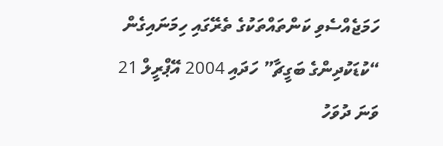ހަމަޖެއްސެވި ކަންތައްތަކުގެ ތެރޭގައި ހިމަނައިގެން “ކުޑަކުދިންގެ ބަގީޗާ” ހަދައި 2004 އޭޕްރީލް 21 ވަނަ ދުވަހު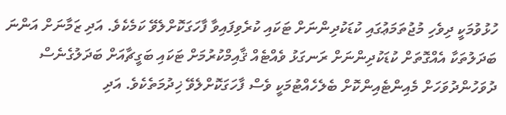ހުޅުވުމަކީ ދިވެހި މުޖުތަމަޢުގައި ކުޑަކުދިންނަށް ޓަކައި ކުރެވިފައިވާ ފާހަގަކޮށްލެވޭ ކަމެކެވެ. އަދި ޒަމާނަށް އަންނަ ބަދަލުތަކާ އެއްގޮތަށް ކުޑަކުދިންނަށް ރަނގަޅު ވެއްޓެއް ޤާއިމްކުރުމަށް ޓަކައި ބަގީޗާއަށް ބަދަލުގެނެސް ދުވަހުންދުވަހަށް މެއިންޓެއިންކޮށް ބެލެހެއްޓުމަކީ ވެސް ފާހަގަކޮށްލެވޭ ޚިދުމަތެކެވެ. އަދި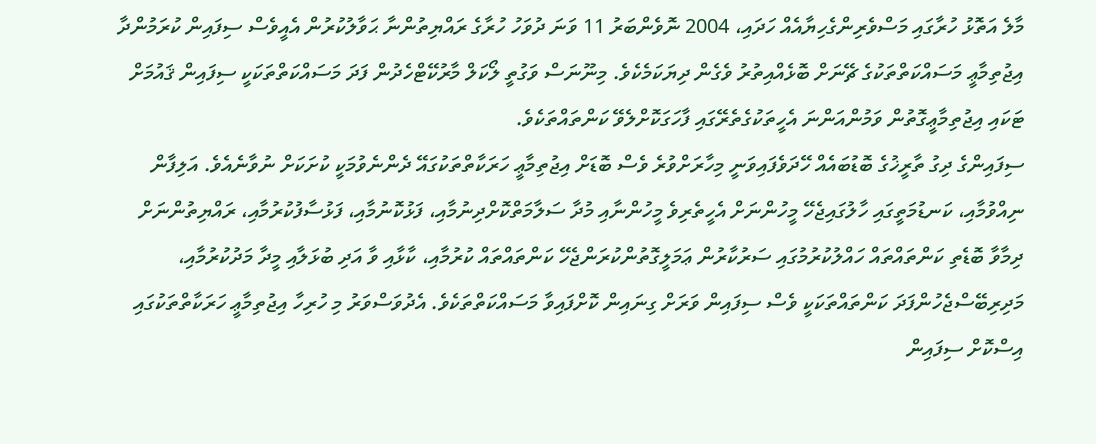މާލެ އަތޮޅު ހުރާގައި މަސްވެރިންގެހިޔާއެއް ހަދައި، 2004 ނޮވެންބަރު 11 ވަނަ ދުވަހު ހުރާގެ ރައްޔިތުންނާ ޙަވާލުކުރުން އެއީވެސް ސިފައިން ކުރަމުންދާ އިޖުތިމާޢީ މަސައްކަތްތަކުގެ ޗޭނަށް ބޮޅެއްއިތުރު ވެގެން ދިޔަކަމެކެވެ. މިނޫނަސް ވަގުތީ ލޯކަލް މާރުކޭޓްހެދުން ފަދަ މަސައްކަތްތަކަކީ ސިފައިން ޤައުމަށް ޓަކައި އިޖުތިމާޢީގޮތުން ވަމުންއަންނަ އެހީތަކުގެތެރޭގައި ފާހަގަކޮށްލެވޭ ކަންތައްތަކެވެ.
ސިފައިންގެ ދިގު ތާރީޚުގެ ބޮޑުބައެއް ހޭދަވެފައިވަނީ މިހާރަށްވުރެ ވެސް ބޮޑަށް އިޖުތިމާޢީ ހަރަކާތްތަކުގައޭ ދެންނެވުމަކީ ކުށަކަށް ނުވާނެއެވެ. އަލިފާން ނިއްވުމާއި، ކަނޑުމަތީގައި ހާލުގައިޖެހޭ މީހުންނަށް އެހީތެރިވެ މީހުންނާއި މުދާ ސަލާމަތްކޮށްދިނުމާއި، ފަޅުކޮނުމާއި، ފަޅުސާފުކުރުމާއި، ރައްޔިތުންނަށް ދިމާވާ ބޮޑެތި ކަންތައްތައް ހައްލުކުރުމުގައި ސަރުކާރުން ޢަމަލީގޮތުންކުރަންޖެހޭ ކަންތައްތައް ކުރުމާއި، ކާޅާއި ވާ އަދި ބުޅަލާއި މީދާ މަދުކުރުމާއި، މަދިރިބޭސްޖެހުންފަދަ ކަންތައްތަކަކީ ވެސް ސިފައިން ވަރަށް ގިނައިން ކޮށްފައިވާ މަސައްކަތްތަކެވެ. އެދުވަސްވަރު މި ހުރިހާ އިޖުތިމާޢީ ހަރަކާތްތަކުގައި އިސްކޮށް ސިފައިން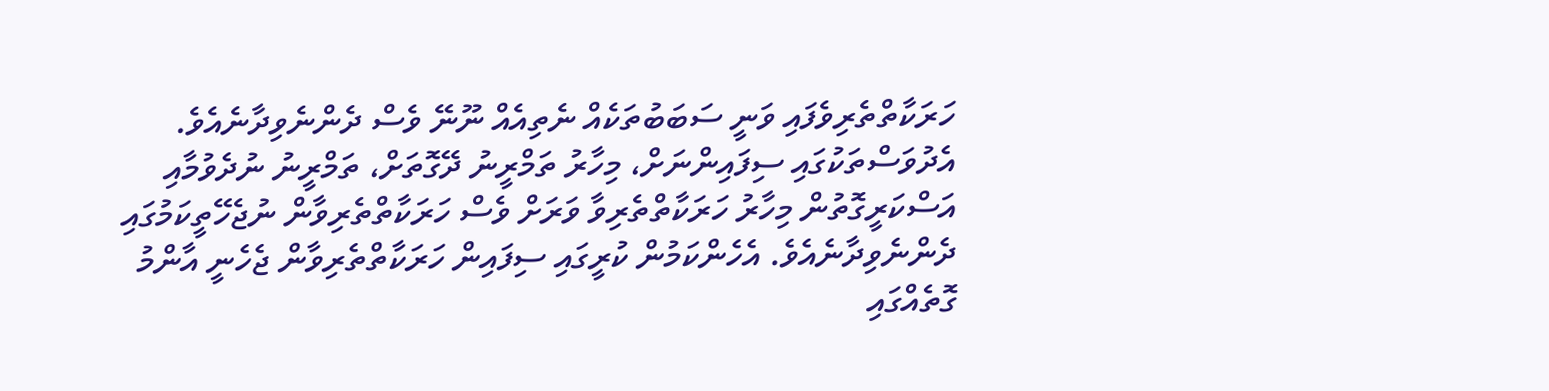ހަރަކާތްތެރިވެފައި ވަނީ ސަބަބުތަކެއް ނެތިއެއް ނޫނޭ ވެސް ދެންނެވިދާނެއެވެ. އެދުވަސްތަކުގައި ސިފައިންނަށް، މިހާރު ތަމްރީނު ދޭގޮތަށް، ތަމްރީނު ނުދެވުމާއި އަސްކަރީގޮތުން މިހާރު ހަރަކާތްތެރިވާ ވަރަށް ވެސް ހަރަކާތްތެރިވާން ނުޖެހޭތީކަމުގައި ދެންނެވިދާނެއެވެ. އެހެންކަމުން ކުރީގައި ސިފައިން ހަރަކާތްތެރިވާން ޖެހެނީ އާންމު ގޮތެއްގައި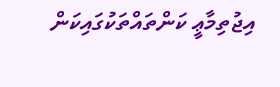އިޖުތިމާޢީ ކަންތައްތަކުގައިކަން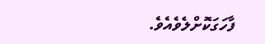ފާހަގަކޮށްލެވެއެވެ.